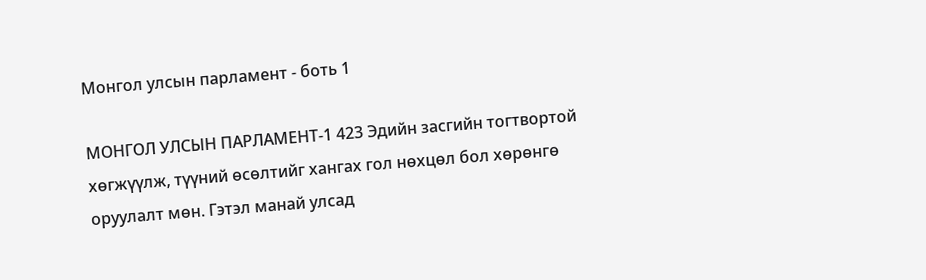Монгол улсын парламент - боть 1

МОНГОЛ УЛСЫН ПАРЛАМЕНТ-1 423 Эдийн засгийн тогтвортой хөгжүүлж, түүний өсөлтийг хангах гол нөхцөл бол хөрөнгө оруулалт мөн. Гэтэл манай улсад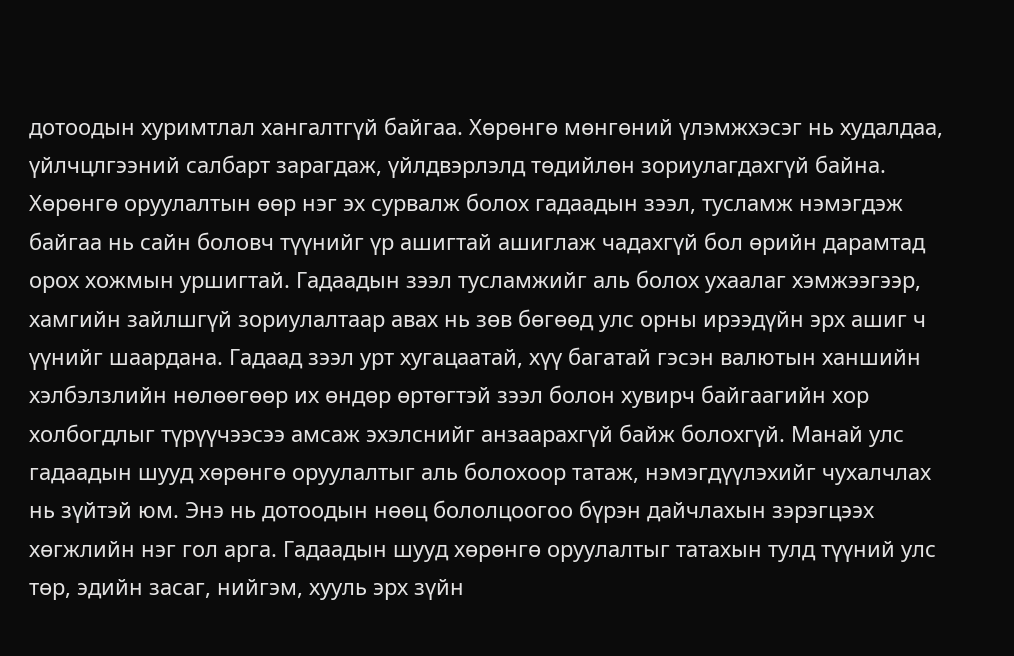дотоодын хуримтлал хангалтгүй байгаа. Хөрөнгө мөнгөний үлэмжхэсэг нь худалдаа, үйлчцлгээний салбарт зарагдаж, үйлдвэрлэлд төдийлөн зориулагдахгүй байна. Хөрөнгө оруулалтын өөр нэг эх сурвалж болох гадаадын зээл, тусламж нэмэгдэж байгаа нь сайн боловч түүнийг үр ашигтай ашиглаж чадахгүй бол өрийн дарамтад орох хожмын уршигтай. Гадаадын зээл тусламжийг аль болох ухаалаг хэмжээгээр, хамгийн зайлшгүй зориулалтаар авах нь зөв бөгөөд улс орны ирээдүйн эрх ашиг ч үүнийг шаардана. Гадаад зээл урт хугацаатай, хүү багатай гэсэн валютын ханшийн хэлбэлзлийн нөлөөгөөр их өндөр өртөгтэй зээл болон хувирч байгаагийн хор холбогдлыг түрүүчээсээ амсаж эхэлснийг анзаарахгүй байж болохгүй. Манай улс гадаадын шууд хөрөнгө оруулалтыг аль болохоор татаж, нэмэгдүүлэхийг чухалчлах нь зүйтэй юм. Энэ нь дотоодын нөөц бололцоогоо бүрэн дайчлахын зэрэгцээх хөгжлийн нэг гол арга. Гадаадын шууд хөрөнгө оруулалтыг татахын тулд түүний улс төр, эдийн засаг, нийгэм, хууль эрх зүйн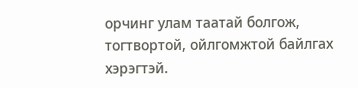орчинг улам таатай болгож, тогтвортой, ойлгомжтой байлгах хэрэгтэй.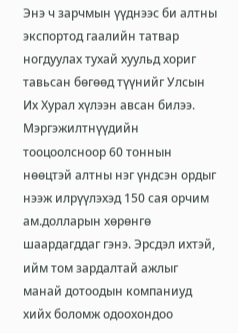Энэ ч зарчмын үүднээс би алтны экспортод гаалийн татвар ногдуулах тухай хуульд хориг тавьсан бөгөөд түүнийг Улсын Их Хурал хүлээн авсан билээ. Мэргэжилтнүүдийн тооцоолсноор 60 тоннын нөөцтэй алтны нэг үндсэн ордыг нээж илрүүлэхэд 150 сая орчим ам.долларын хөрөнгө шаардагддаг гэнэ. Эрсдэл ихтэй, ийм том зардалтай ажлыг манай дотоодын компаниуд хийх боломж одоохондоо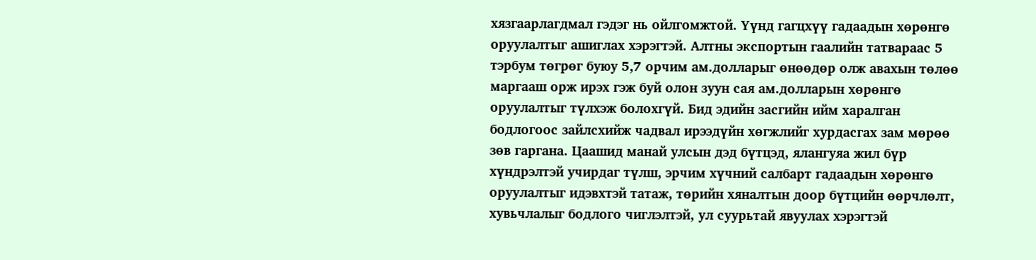хязгаарлагдмал гэдэг нь ойлгомжтой. Үүнд гагцхүү гадаадын хөрөнгө оруулалтыг ашиглах хэрэгтэй. Алтны экспортын гаалийн татвараас 5 тэрбум төгрөг буюу 5,7 орчим ам.долларыг өнөөдөр олж авахын төлөө маргааш орж ирэх гэж буй олон зуун сая ам.долларын хөрөнгө оруулалтыг түлхэж болохгүй. Бид эдийн засгийн ийм харалган бодлогоос зайлсхийж чадвал ирээдүйн хөгжлийг хурдасгах зам мөрөө зөв гаргана. Цаашид манай улсын дэд бүтцэд, ялангуяа жил бүр хүндрэлтэй учирдаг түлш, эрчим хүчний салбарт гадаадын хөрөнгө оруулалтыг идэвхтэй татаж, төрийн хяналтын доор бүтцийн өөрчлөлт, хувьчлалыг бодлого чиглэлтэй, ул суурьтай явуулах хэрэгтэй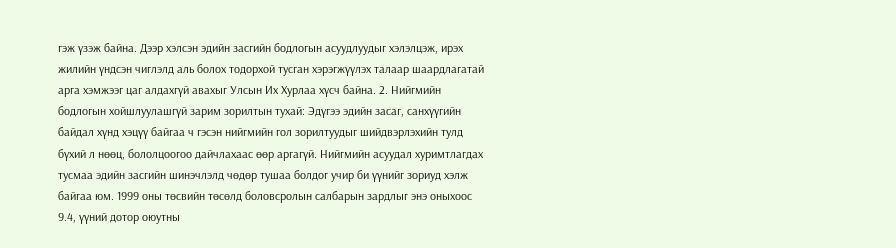гэж үзэж байна. Дээр хэлсэн эдийн засгийн бодлогын асуудлуудыг хэлэлцэж, ирэх жилийн үндсэн чиглэлд аль болох тодорхой тусган хэрэгжүүлэх талаар шаардлагатай арга хэмжээг цаг алдахгүй авахыг Улсын Их Хурлаа хүсч байна. 2. Нийгмийн бодлогын хойшлуулашгүй зарим зорилтын тухай: Эдүгээ эдийн засаг, санхүүгийн байдал хүнд хэцүү байгаа ч гэсэн нийгмийн гол зорилтуудыг шийдвэрлэхийн тулд бүхий л нөөц, бололцоогоо дайчлахаас өөр аргагүй. Нийгмийн асуудал хуримтлагдах тусмаа эдийн засгийн шинэчлэлд чөдөр тушаа болдог учир би үүнийг зориуд хэлж байгаа юм. 1999 оны төсвийн төсөлд боловсролын салбарын зардлыг энэ оныхоос 9.4, үүний дотор оюутны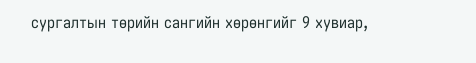сургалтын төрийн сангийн хөрөнгийг 9 хувиар,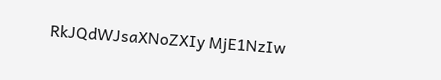RkJQdWJsaXNoZXIy MjE1NzIw